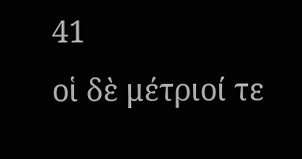41
οἱ δὲ μέτριοί τε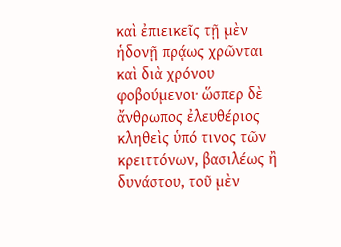καὶ ἐπιεικεῖς τῇ μὲν ἡδονῇ πρᾴως χρῶνται καὶ διὰ χρόνου φοβούμενοι· ὥσπερ δὲ ἄνθρωπος ἐλευθέριος κληθεὶς ὑπό τινος τῶν κρειττόνων, βασιλέως ἢ δυνάστου, τοῦ μὲν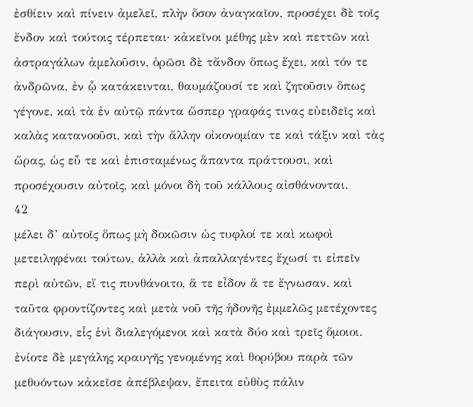ἐσθίειν καὶ πίνειν ἀμελεῖ, πλὴν ὅσον ἀναγκαῖον, προσέχει δὲ τοῖς ἔνδον καὶ τούτοις τέρπεται· κἀκεῖνοι μέθης μὲν καὶ πεττῶν καὶ ἀστραγάλων ἀμελοῦσιν, ὁρῶσι δὲ τἄνδον ὅπως ἔχει, καὶ τόν τε ἀνδρῶνα, ἐν ᾧ κατάκεινται, θαυμάζουσί τε καὶ ζητοῦσιν ὅπως γέγονε, καὶ τὰ ἐν αὐτῷ πάντα ὥσπερ γραφάς τινας εὐειδεῖς καὶ καλὰς κατανοοῦσι, καὶ τὴν ἄλλην οἰκονομίαν τε καὶ τάξιν καὶ τὰς ὥρας, ὡς εὖ τε καὶ ἐπισταμένως ἅπαντα πράττουσι, καὶ προσέχουσιν αὐτοῖς, καὶ μόνοι δὴ τοῦ κάλλους αἰσθάνονται.
42
μέλει δ’ αὐτοῖς ὅπως μὴ δοκῶσιν ὡς τυφλοί τε καὶ κωφοὶ μετειληφέναι τούτων, ἀλλὰ καὶ ἀπαλλαγέντες ἔχωσί τι εἰπεῖν περὶ αὐτῶν, εἴ τις πυνθάνοιτο, ἅ τε εἶδον ἅ τε ἔγνωσαν. καὶ ταῦτα φροντίζοντες καὶ μετὰ νοῦ τῆς ἡδονῆς ἐμμελῶς μετέχοντες διάγουσιν, εἷς ἑνὶ διαλεγόμενοι καὶ κατὰ δύο καὶ τρεῖς ὅμοιοι. ἐνίοτε δὲ μεγάλης κραυγῆς γενομένης καὶ θορύβου παρὰ τῶν μεθυόντων κἀκεῖσε ἀπέβλεψαν, ἔπειτα εὐθὺς πάλιν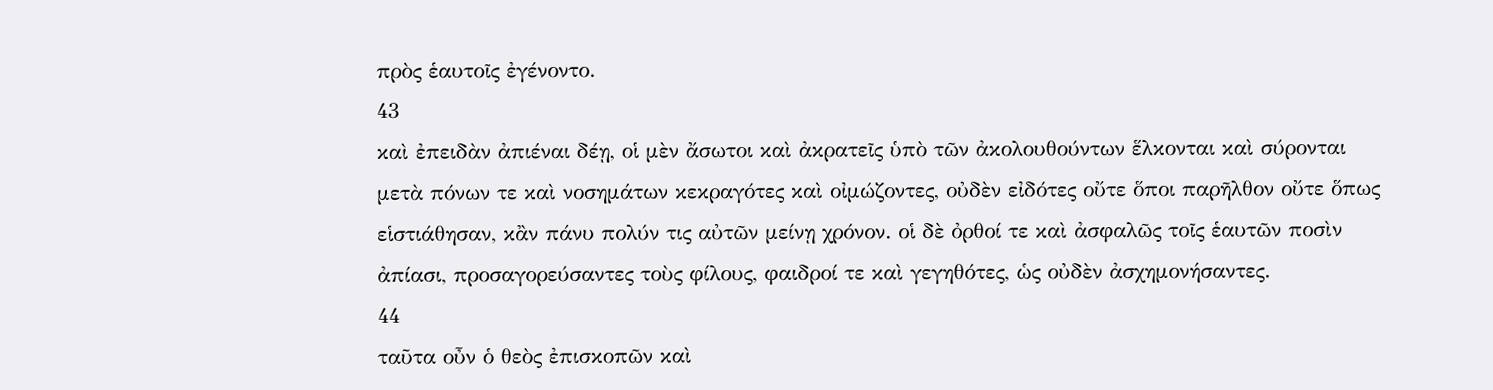πρὸς ἑαυτοῖς ἐγένοντο.
43
καὶ ἐπειδὰν ἀπιέναι δέῃ, οἱ μὲν ἄσωτοι καὶ ἀκρατεῖς ὑπὸ τῶν ἀκολουθούντων ἕλκονται καὶ σύρονται μετὰ πόνων τε καὶ νοσημάτων κεκραγότες καὶ οἰμώζοντες, οὐδὲν εἰδότες οὔτε ὅποι παρῆλθον οὔτε ὅπως εἱστιάθησαν, κἂν πάνυ πολύν τις αὐτῶν μείνῃ χρόνον. οἱ δὲ ὀρθοί τε καὶ ἀσφαλῶς τοῖς ἑαυτῶν ποσὶν ἀπίασι, προσαγορεύσαντες τοὺς φίλους, φαιδροί τε καὶ γεγηθότες, ὡς οὐδὲν ἀσχημονήσαντες.
44
ταῦτα οὖν ὁ θεὸς ἐπισκοπῶν καὶ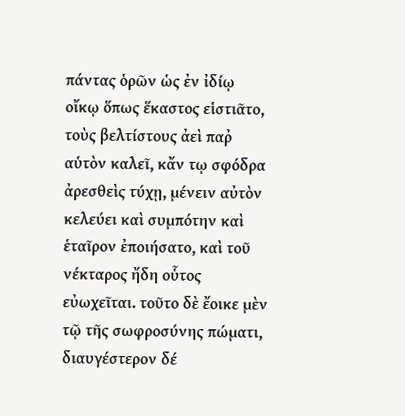πάντας ὁρῶν ὡς ἐν ἰδίῳ οἴκῳ ὅπως ἕκαστος εἱστιᾶτο, τοὺς βελτίστους ἀεὶ παῤ αὑτὸν καλεῖ, κἄν τῳ σφόδρα ἀρεσθεὶς τύχῃ, μένειν αὐτὸν κελεύει καὶ συμπότην καὶ ἑταῖρον ἐποιήσατο, καὶ τοῦ νέκταρος ἤδη οὗτος εὐωχεῖται. τοῦτο δὲ ἔοικε μὲν τῷ τῆς σωφροσύνης πώματι, διαυγέστερον δέ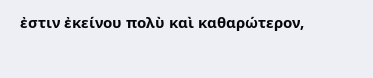ἐστιν ἐκείνου πολὺ καὶ καθαρώτερον,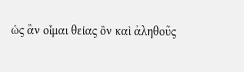ὡς ἂν οἶμαι θείας ὂν καὶ ἀληθοῦς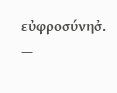εὐφροσύνησ̓. —